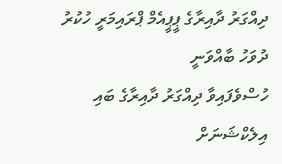ދިއްގަރު ދާއިރާގެ ޕީޕީއެމް ޕްރައިމަރީ ހުކުރު ދުވަހު ބާއްވަނީ
ހުސްވެފައިވާ ދިއްގަރު ދާއިރާގެ ބައި އިލެކްޝަނަށް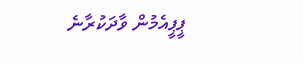ޕީޕީއެމުން ވާދަކުރާނެ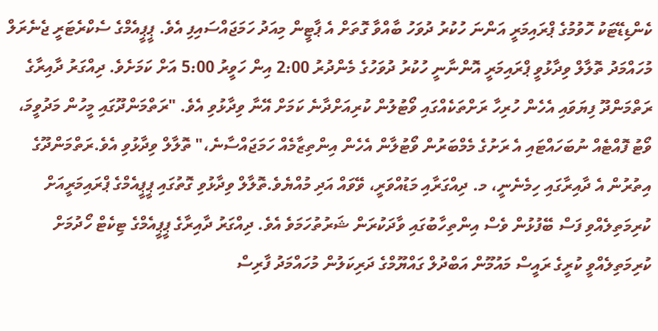ކެންޑިޑޭޓަކު ހޮވުމުގެ ޕްރައިމަރީ އަންނަ ހުކުރު ދުވަހު ބާއްވާ ގޮތަށް އެ ޕާޓީން މިއަދު ހަމަޖައްސައިފި އެވެ. ޕީޕީއެމްގެ ސެކްރެޓަރީ ޖެނެރަލް މުހައްމަދު ތޮލާލް ވިދާޅުވީ ޕްރައިމަރީ އޮންނާނީ ހުކުރު ދުވަހުގެ މެންދުރު 2:00 އިން ހަވީރު 5:00 އަށް ކަމަށެވެ. ދިއްގަރު ދާއިރާގެ ރަތްމަންދޫ ފިޔަވައި އެހެން ހުރިހާ ރަށްތަކެއްގައި ވޯޓުލުން ކުރިއަށްދާނެ ކަމަށް އޭނާ ވިދާޅުވި އެވެ. "ރަތްމަންދޫގައި މީހުން މަދުވީމަ، ވޯޓު ފޮއްޓެއް ނުބަހައްޓައި އެ ރަށުގެ މެމްބަރުން ވޯޓުލާން އެހެން އިންތިޒާމެއް ހަމަޖައްސާނެ،" ތޮލާލް ވިދާޅުވި އެވެ.ރަތްމަންދޫގެ އިތުރުން އެ ދާއިރާގައި ހިމެނެނީ، މ. ދިއްގަރާއި މަޑުއްވަރީ، ވޭވައް އަދި މުއްޔެވެ.ތޮލާލް ވިދާޅުވި ގޮތުގައި ޕީޕީއެމްގެ ޕްރައިމަރީއަށް ކުރިމަތިލެއްވި ފަސް ބޭފުޅުން ވެސް އިންތިހާބުގައި ވާދަކުރަން ޝަރުތުހަމަވެ އެވެ. ދިއްގަރު ދާއިރާގެ ޕީޕީއެމްގެ ޓިކެޓް ހޯދުމަށް ކުރިމަތިލެއްވީ ކުރީގެ ރައީސް މައުމޫން އަބްދުލް ގައްޔޫމްގެ ދަރިކަލުން މުހައްމަދު ފާރިސް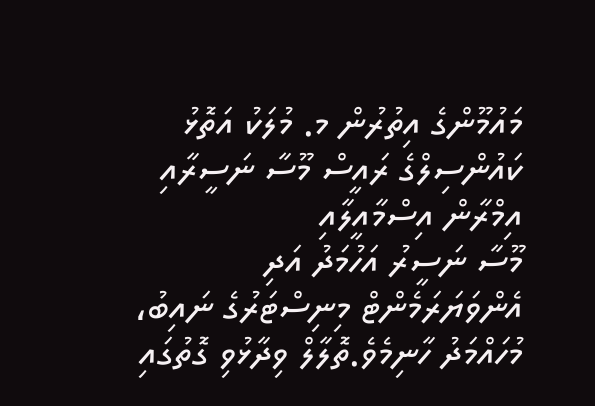މައުމޫންގެ އިތުރުން މ. މުލަކު އަތޮޅު ކައުންސިލްގެ ރައީސް މޫސާ ނަސީރާއި އިމްރާން އިސްމާއީލާއި
މޫސާ ނަސީރު އަހުމަދު އަދި އެންވަޔަރަމެންޓް މިނިސްޓަރުގެ ނައިބު، މުހައްމަދު ހާނިމެވެ.ތޮލާލް ވިދާޅުވި ގޮތުގައި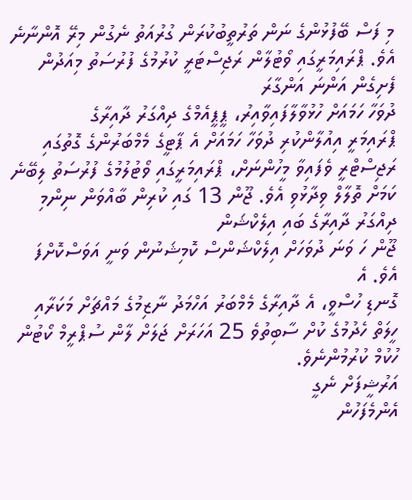މި ފަސް ބޭފުޅުންގެ ނަން ތަރުތީބުކުރަން ގުރުއަތު ނެގުން މިރޭ އޮންނާނެ އެވެ. ޕްރައިމަރީގައި ވޯޓުލާން ރަޖިސްޓަރީ ކުރުމުގެ ފުރުސަތު މިއަދުން ފެށިގެން އަންނަ އަންގާރަ
ދުވަހާ ހަމައަށް ހުޅުވާލާފައިވާއިރު، ޕީޕީއެމްގެ ދިއްގަރު ދާއިރާގެ
ޕްރައިމަރީ އިއުލާންކުރި ދުވަހާ ހަމައަށް އެ ޕާޓީގެ މެމްބަރުންގެ ގޮތުގައި
ރަޖިސްޓްރީ ވެފައިވާ މީހުންނަށް، ޕްރައިމަރީގައި ވޯޓުލުމުގެ ފުރުސަތު ލިބޭނެ
ކަމަށް ތޮލާލް ވިދާޅުވި އެވެ. ޖޫން 13 ގައި ކުރިން ބާއްވަން ނިންމި ދިއްގަރު ދާއިރާގެ ބައި އިލެކްޝަން
ޖޫން ހަ ވަނަ ދުވަހަށް އިލެކްޝަންސް ކޮމިޝަނުން ވަނީ އަވަސްކޮށްފަ އެވެ. އެ
ގޮނޑި ހުސްވީ، އެ ދާއިރާގެ މެމްބަރު އަހްމަދު ނާޒިމުގެ މައްޗަށް މަކަރާއި
ހީލަތް ހެދުމުގެ ކުށް ސާބިތުވެ 25 އަހަރަށް ޖަލަށް ލާން ސުޕްރީމް ކޯޓުން ހުކުމް ކުރުމުންނެވެ.
އަރުޝީފަށް ނެގީ
އެންމެފަހުން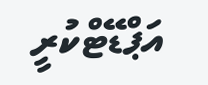އަޕްޑޭޓްކުރީ